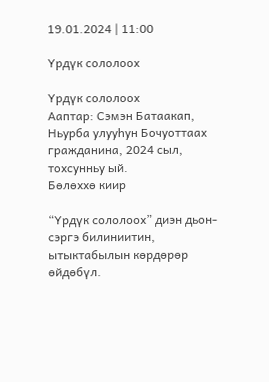19.01.2024 | 11:00

Үрдүк сололоох

Үрдүк сололоох
Ааптар: Сэмэн Батаакап, Ньурба улууһун Бочуоттаах гражданина, 2024 сыл, тохсунньу ый.
Бөлөххө киир

“Үрдүк сололоох” диэн дьон-сэргэ билиниитин, ытыктабылын көрдөрөр өйдөбүл.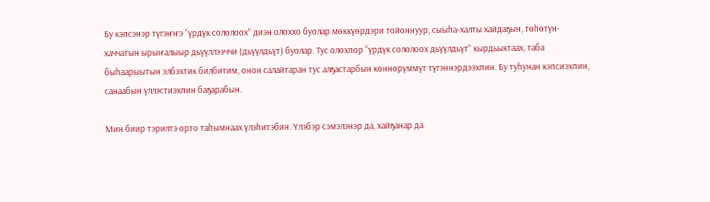Бу кэпсэнэр түгэҥҥэ “үрдүк сололоох” диэн олоххо буолар мөккүөрдэри тойоннуур, сыыһа-халты хайдаҕын, төһөтүн-хаччатын ырыҥалыыр дьүүллээччи (дьүүлдьүт) буолар. Тус олохпор “үрдүк сололоох дьүүлдьүт” кырдьыктаах, таба быһаарыытын элбэхтик билбитим, онон салайтаран тус алҕастарбын көннөрүммүт түгэннэрдээхпин. Бу туһунан кэпсиэхпин, санаабын үллэстиэхпин баҕарабын.

Мин биир тэрилтэ орто таһымнаах үлэһитэбин. Үлэбэр сэмэлэнэр да, хайҕанар да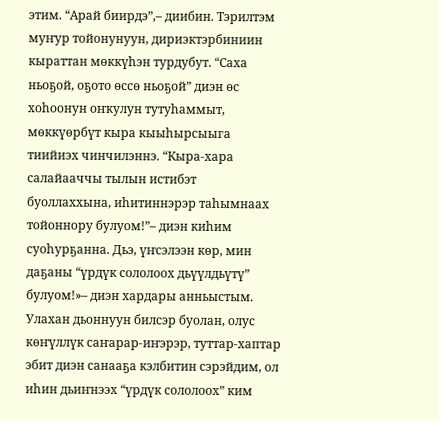этим. “Арай биирдэ”,– диибин. Тэрилтэм муҥур тойонунуун, дириэктэрбиниин кыраттан мөккүһэн турдубут. “Саха ньоҕой, оҕото өссө ньоҕой” диэн өс хоһоонун оҥкулун тутуһаммыт, мөккүөрбүт кыра кыыһырсыыга тиийиэх чинчилэннэ. “Кыра-хара салайааччы тылын истибэт буоллаххына, иһитиннэрэр таһымнаах тойоннору булуом!”– диэн киһим суоһурҕанна. Дьэ, үҥсэлээн көр, мин даҕаны “үрдүк сололоох дьүүлдьүтү” булуом!»– диэн хардары анньыстым. Улахан дьоннуун билсэр буолан, олус көҥүллүк саҥарар-иҥэрэр, туттар-хаптар эбит диэн санааҕа кэлбитин сэрэйдим, ол иһин дьиҥнээх “үрдүк сололоох” ким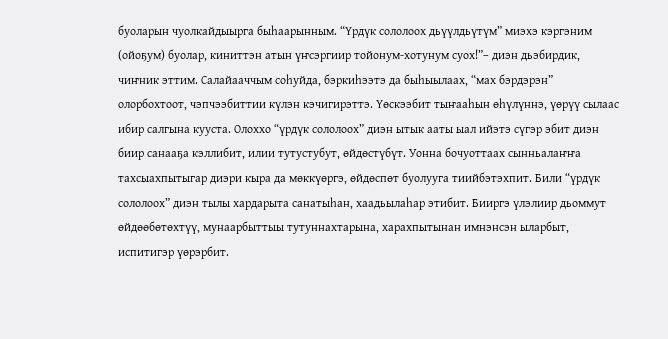буоларын чуолкайдыырга быһаарынным. “Үрдүк сололоох дьүүлдьүтүм” миэхэ кэргэним (ойоҕум) буолар, киниттэн атын үҥсэргиир тойонум-хотунум суох!”– диэн дьэбирдик, чиҥник эттим. Салайааччым соһуйда, бэркиһээтэ да быһыылаах, “мах бэрдэрэн” олорбохтоот, чэпчээбиттии күлэн кэчигирэттэ. Үөскээбит тыҥааһын өһүлүннэ, үөрүү сылаас ибир салгына кууста. Олоххо “үрдүк сололоох” диэн ытык ааты ыал ийэтэ сүгэр эбит диэн биир санааҕа кэллибит, илии тутустубут, өйдөстүбүт. Уонна бочуоттаах сынньалаҥҥа тахсыахпытыгар диэри кыра да мөккүөргэ, өйдөспөт буолууга тиийбэтэхпит. Били “үрдүк сололоох” диэн тылы хардарыта санатыһан, хаадьылаһар этибит. Бииргэ үлэлиир дьоммут өйдөөбөтөхтүү, мунаарбыттыы тутуннахтарына, харахпытынан имнэнсэн ыларбыт, испитигэр үөрэрбит.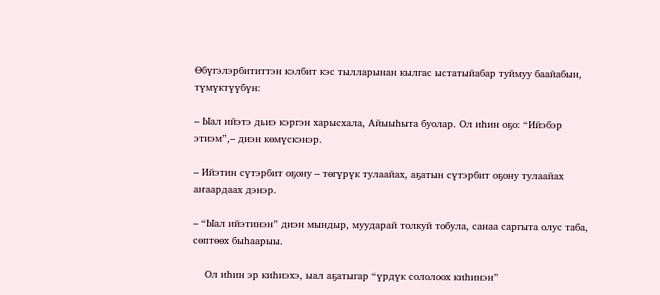Өбүгэлэрбититтэн кэлбит кэс тылларынан кылгас ыстатыйабар туймуу баайабын, түмүктүүбүн:

– Ыал ийэтэ дьиэ кэргэн харысхала, Айыыһыта буолар. Ол иһин оҕо: “Ийэбэр этиэм”,– диэн көмүскэнэр.

– Ийэтин сүтэрбит оҕону – төгүрүк тулаайах, аҕатын сүтэрбит оҕону тулаайах аҥаардаах дэнэр.

– “Ыал ийэтинэн” диэн мындыр, муударай толкуй тобула, санаа саргыта олус таба, сөптөөх быһаарыы.

    Ол иһин эр киһиэхэ, ыал аҕатыгар “үрдүк сололоох киһинэн”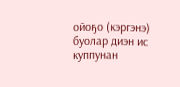ойоҕо (кэргэнэ) буолар диэн ис куппунан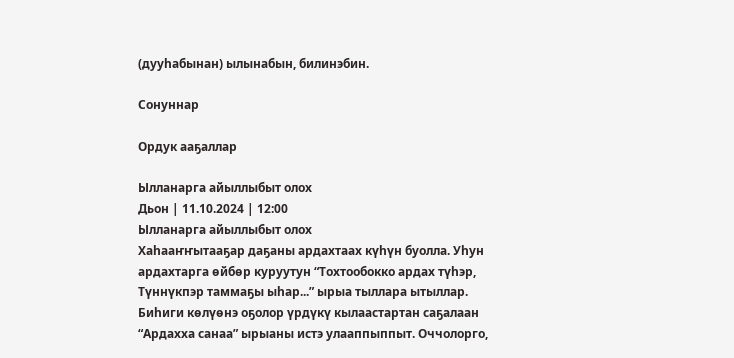(дууһабынан) ылынабын, билинэбин.

Сонуннар

Ордук ааҕаллар

Ылланарга айыллыбыт олох
Дьон | 11.10.2024 | 12:00
Ылланарга айыллыбыт олох
Хаһааҥҥытааҕар даҕаны ардахтаах күһүн буолла. Уһун ардахтарга өйбөр куруутун “Тохтообокко ардах түһэр, Түннүкпэр таммаҕы ыһар...” ырыа тыллара ытыллар.   Биһиги көлүөнэ оҕолор үрдүкү кылаастартан саҕалаан “Ардахха санаа” ырыаны истэ улааппыппыт. Оччолорго,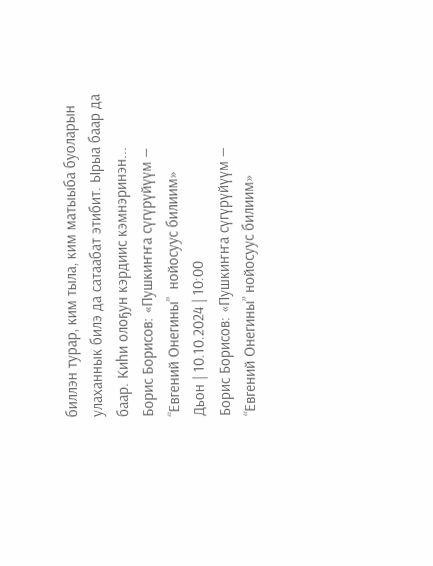биллэн турар, ким тыла, ким матыыба буоларын улаханнык билэ да сатаабат этибит. Ырыа баар да баар. Киһи олоҕун кэрдиис кэмнэринэн...
Борис Борисов: «Пушкиҥҥа сүгүрүйүүм — “Евгений Онегины”  нойосуус билиим»
Дьон | 10.10.2024 | 10:00
Борис Борисов: «Пушкиҥҥа сүгүрүйүүм — “Евгений Онегины” нойосуус билиим»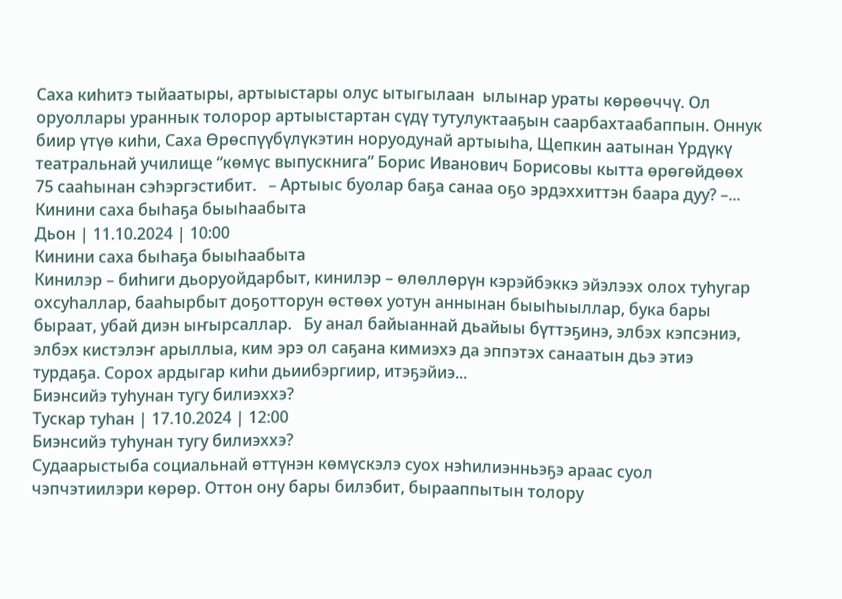Саха киһитэ тыйаатыры, артыыстары олус ытыгылаан  ылынар ураты көрөөччү. Ол оруоллары ураннык толорор артыыстартан сүдү тутулуктааҕын саарбахтаабаппын. Оннук биир үтүө киһи, Саха Өрөспүүбүлүкэтин норуодунай артыыһа, Щепкин аатынан Үрдүкү театральнай училище “көмүс выпускнига” Борис Иванович Борисовы кытта өрөгөйдөөх 75 сааһынан сэһэргэстибит.   – Артыыс буолар баҕа санаа оҕо эрдэххиттэн баара дуу? –...
Кинини саха быһаҕа быыһаабыта
Дьон | 11.10.2024 | 10:00
Кинини саха быһаҕа быыһаабыта
Кинилэр – биһиги дьоруойдарбыт, кинилэр – өлөллөрүн кэрэйбэккэ эйэлээх олох туһугар охсуһаллар, бааһырбыт доҕотторун өстөөх уотун аннынан быыһыыллар, бука бары быраат, убай диэн ыҥырсаллар.   Бу анал байыаннай дьайыы бүттэҕинэ, элбэх кэпсэниэ, элбэх кистэлэҥ арыллыа, ким эрэ ол саҕана кимиэхэ да эппэтэх санаатын дьэ этиэ турдаҕа. Сорох ардыгар киһи дьиибэргиир, итэҕэйиэ...
Биэнсийэ туһунан тугу билиэххэ?
Тускар туһан | 17.10.2024 | 12:00
Биэнсийэ туһунан тугу билиэххэ?
Судаарыстыба социальнай өттүнэн көмүскэлэ суох нэһилиэнньэҕэ араас суол чэпчэтиилэри көрөр. Оттон ону бары билэбит, бырааппытын толору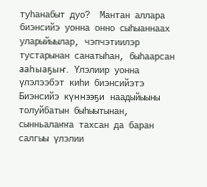туһанабыт дуо?  Мантан аллара биэнсийэ уонна онно сыһыаннаах уларыйыылар, чэпчэтиилэр тустарынан санатыһан, быһаарсан ааһыаҕыҥ.   Үлэлиир уонна үлэлээбэт киһи биэнсийэтэ Биэнсийэ күннээҕи наадыйыыны толуйбатын быһыытынан, сынньалаҥҥа тахсан да баран салгыы үлэлии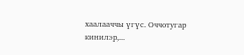хаалааччы үгүс. Оччотугар кинилэр,...